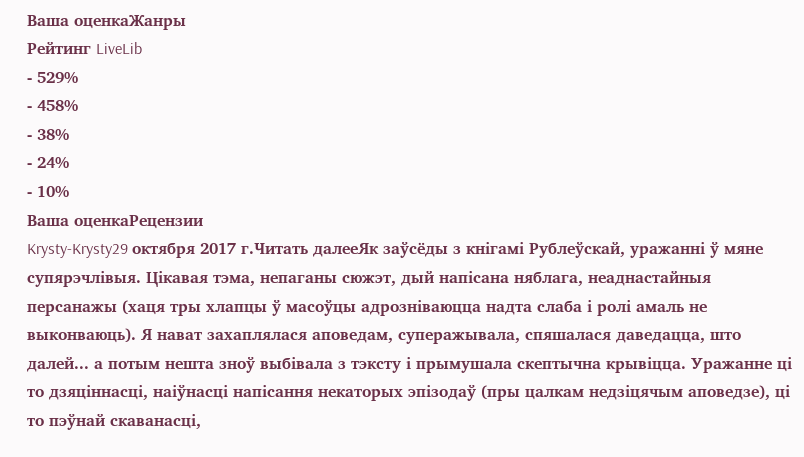Ваша оценкаЖанры
Рейтинг LiveLib
- 529%
- 458%
- 38%
- 24%
- 10%
Ваша оценкаРецензии
Krysty-Krysty29 октября 2017 г.Читать далееЯк заўсёды з кнігамі Рублеўскай, уражанні ў мяне супярэчлівыя. Цікавая тэма, непаганы сюжэт, дый напісана няблага, неаднастайныя персанажы (хаця тры хлапцы ў масоўцы адрозніваюцца надта слаба і ролі амаль не выконваюць). Я нават захаплялася аповедам, суперажывала, спяшалася даведацца, што далей... а потым нешта зноў выбівала з тэксту і прымушала скептычна крывіцца. Уражанне ці то дзяціннасці, наіўнасці напісання некаторых эпізодаў (пры цалкам недзіцячым аповедзе), ці то пэўнай скаванасці,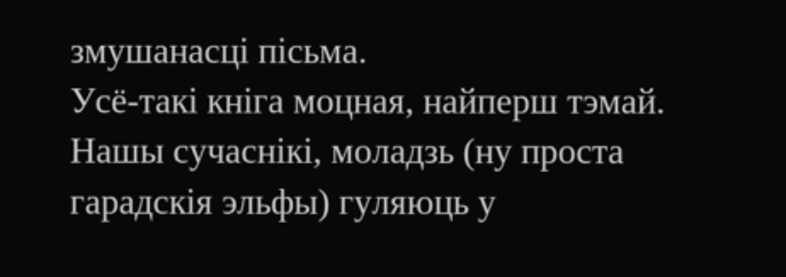змушанасці пісьма.
Усё-такі кніга моцная, найперш тэмай. Нашы сучаснікі, моладзь (ну проста гарадскія эльфы) гуляюць у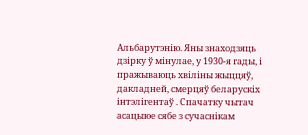Альбарутэнію. Яны знаходзяць дзірку ў мінулае, у 1930-я гады, і пражываюць хвіліны жыццяў, дакладней, смерцяў беларускіх інтэлігентаў . Спачатку чытач асацыюе сябе з сучаснікам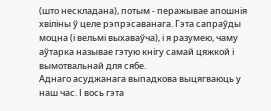(што нескладана), потым - перажывае апошнія хвіліны ў целе рэпрэсаванага. Гэта сапраўды моцна (і вельмі выхаваўча), і я разумею, чаму аўтарка называе гэтую кнігу самай цяжкой і вымотвальнай для сябе.
Аднаго асуджанага выпадкова выцягваюць у наш час. І вось гэта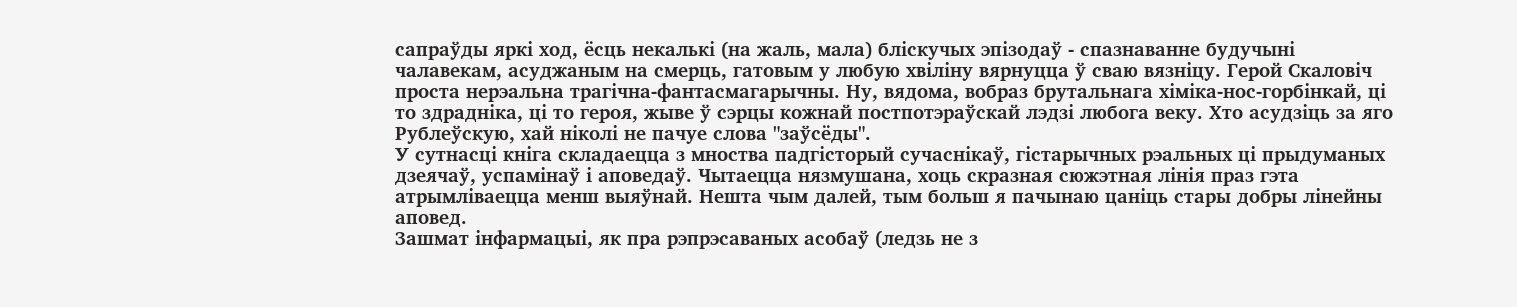сапраўды яркі ход, ёсць некалькі (на жаль, мала) бліскучых эпізодаў - спазнаванне будучыні чалавекам, асуджаным на смерць, гатовым у любую хвіліну вярнуцца ў сваю вязніцу. Герой Скаловіч проста нерэальна трагічна-фантасмагарычны. Ну, вядома, вобраз брутальнага хіміка-нос-горбінкай, ці то здрадніка, ці то героя, жыве ў сэрцы кожнай постпотэраўскай лэдзі любога веку. Хто асудзіць за яго Рублеўскую, хай ніколі не пачуе слова "заўсёды".
У сутнасці кніга складаецца з мноства падгісторый сучаснікаў, гістарычных рэальных ці прыдуманых дзеячаў, успамінаў і аповедаў. Чытаецца нязмушана, хоць скразная сюжэтная лінія праз гэта атрымліваецца менш выяўнай. Нешта чым далей, тым больш я пачынаю цаніць стары добры лінейны аповед.
Зашмат інфармацыі, як пра рэпрэсаваных асобаў (ледзь не з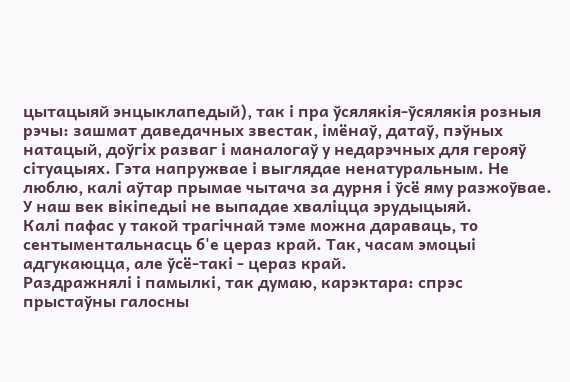цытацыяй энцыклапедый), так і пра ўсялякія-ўсялякія розныя рэчы: зашмат даведачных звестак, імёнаў, датаў, пэўных натацый, доўгіх разваг і маналогаў у недарэчных для герояў сітуацыях. Гэта напружвае і выглядае ненатуральным. Не люблю, калі аўтар прымае чытача за дурня і ўсё яму разжоўвае. У наш век вікіпедыі не выпадае хваліцца эрудыцыяй.
Калі пафас у такой трагічнай тэме можна дараваць, то сентыментальнасць б'е цераз край. Так, часам эмоцыі адгукаюцца, але ўсё-такі - цераз край.
Раздражнялі і памылкі, так думаю, карэктара: спрэс прыстаўны галосны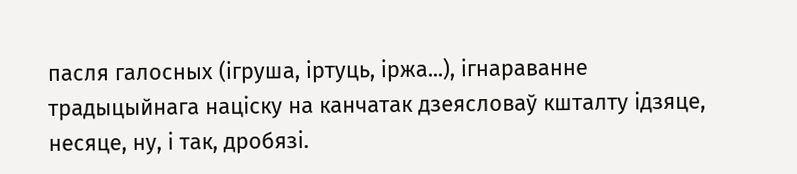пасля галосных (ігруша, іртуць, іржа...), ігнараванне традыцыйнага націску на канчатак дзеясловаў кшталту ідзяце, несяце, ну, і так, дробязі.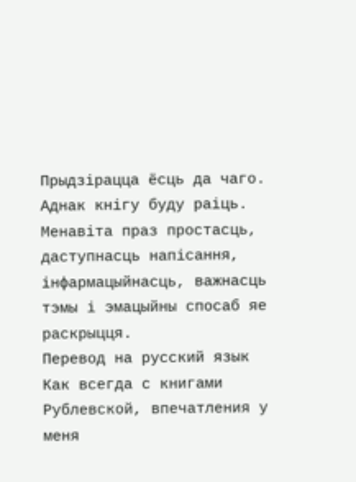Прыдзірацца ёсць да чаго. Аднак кнігу буду раіць. Менавіта праз простасць, даступнасць напісання, інфармацыйнасць, важнасць тэмы і эмацыйны спосаб яе раскрыцця.
Перевод на русский язык
Как всегда с книгами Рублевской, впечатления у меня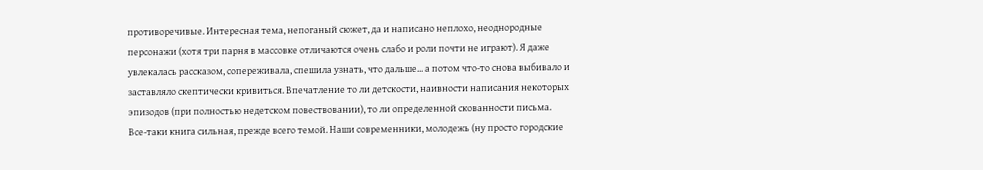противоречивые. Интересная тема, непоганый сюжет, да и написано неплохо, неоднородные персонажи (хотя три парня в массовке отличаются очень слабо и роли почти не играют). Я даже увлекалась рассказом, сопереживала, спешила узнать, что дальше... а потом что-то снова выбивало и заставляло скептически кривиться. Впечатление то ли детскости, наивности написания некоторых эпизодов (при полностью недетском повествовании), то ли определенной скованности письма.
Все-таки книга сильная, прежде всего темой. Наши современники, молодежь (ну просто городские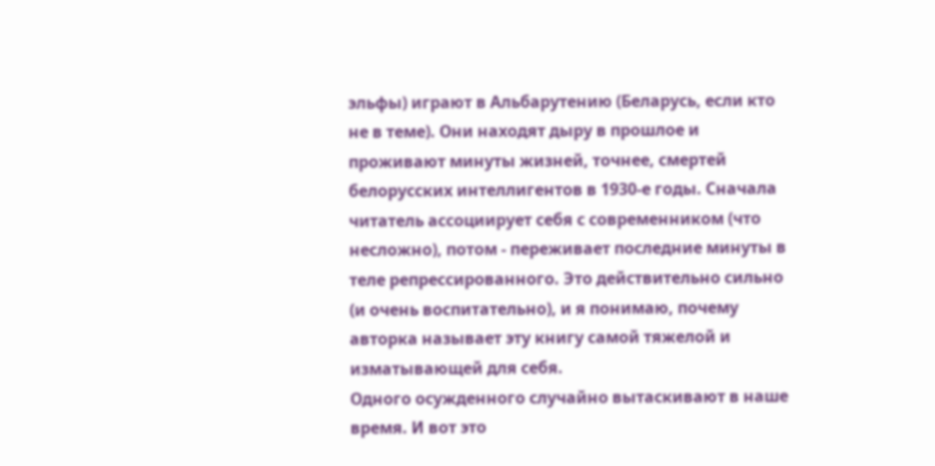эльфы) играют в Альбарутению (Беларусь, если кто не в теме). Они находят дыру в прошлое и проживают минуты жизней, точнее, смертей белорусских интеллигентов в 1930-е годы. Сначала читатель ассоциирует себя с современником (что несложно), потом - переживает последние минуты в теле репрессированного. Это действительно сильно (и очень воспитательно), и я понимаю, почему авторка называет эту книгу самой тяжелой и изматывающей для себя.
Одного осужденного случайно вытаскивают в наше время. И вот это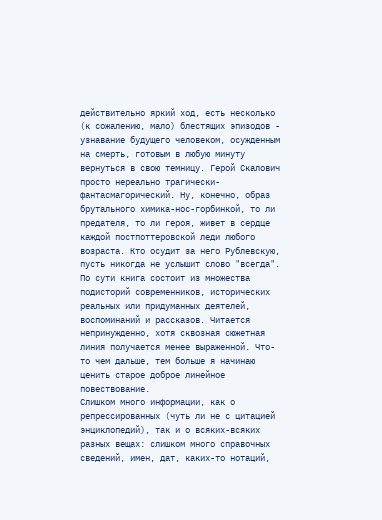действительно яркий ход, есть несколько (к сожалению, мало) блестящих эпизодов - узнавание будущего человеком, осужденным на смерть, готовым в любую минуту вернуться в свою темницу. Герой Скалович просто нереально трагически-фантасмагорический. Ну, конечно, образ брутального химика-нос-горбинкой, то ли предателя, то ли героя, живет в сердце каждой постпоттеровской леди любого возраста. Кто осудит за него Рублевскую, пусть никогда не услышит слово "всегда".
По сути книга состоит из множества подисторий современников, исторических реальных или придуманных деятелей, воспоминаний и рассказов. Читается непринужденно, хотя сквозная сюжетная линия получается менее выраженной. Что-то чем дальше, тем больше я начинаю ценить старое доброе линейное повествование.
Слишком много информации, как о репрессированных (чуть ли не с цитацией энциклопедий), так и о всяких-всяких разных вещах: слишком много справочных сведений, имен, дат, каких-то нотаций,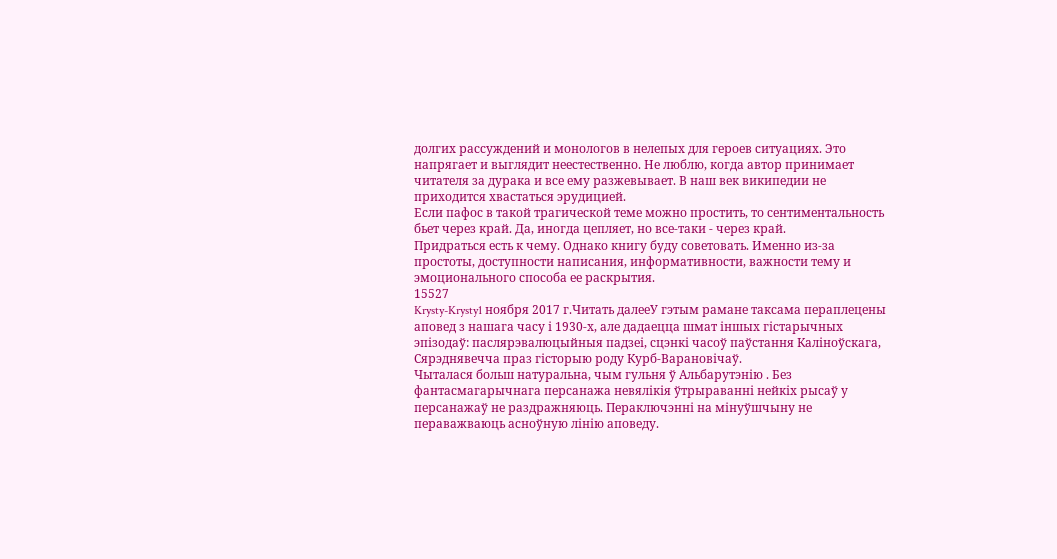долгих рассуждений и монологов в нелепых для героев ситуациях. Это напрягает и выглядит неестественно. Не люблю, когда автор принимает читателя за дурака и все ему разжевывает. В наш век википедии не приходится хвастаться эрудицией.
Если пафос в такой трагической теме можно простить, то сентиментальность бьет через край. Да, иногда цепляет, но все-таки - через край.
Придраться есть к чему. Однако книгу буду советовать. Именно из-за простоты, доступности написания, информативности, важности тему и эмоционального способа ее раскрытия.
15527
Krysty-Krysty1 ноября 2017 г.Читать далееУ гэтым рамане таксама пераплецены аповед з нашага часу і 1930-х, але дадаецца шмат іншых гістарычных эпізодаў: паслярэвалюцыйныя падзеі, сцэнкі часоў паўстання Каліноўскага, Сярэднявечча праз гісторыю роду Курб-Варановічаў.
Чыталася больш натуральна, чым гульня ў Альбарутэнію . Без фантасмагарычнага персанажа невялікія ўтрыраванні нейкіх рысаў у персанажаў не раздражняюць. Пераключэнні на мінуўшчыну не пераважваюць асноўную лінію аповеду.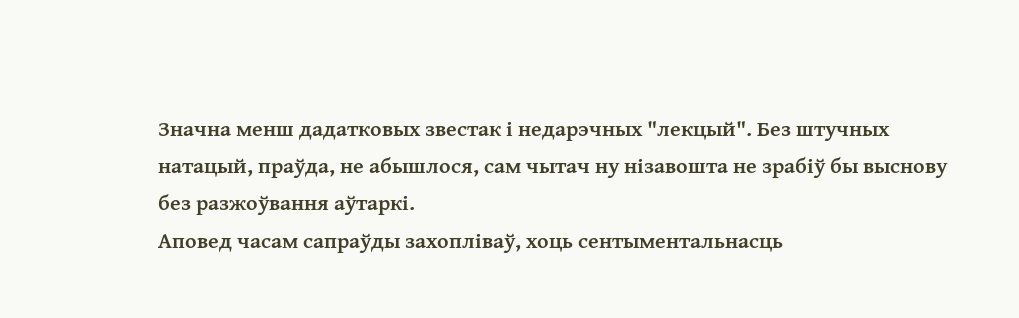Значна менш дадатковых звестак і недарэчных "лекцый". Без штучных натацый, праўда, не абышлося, сам чытач ну нізавошта не зрабіў бы выснову без разжоўвання аўтаркі.
Аповед часам сапраўды захопліваў, хоць сентыментальнасць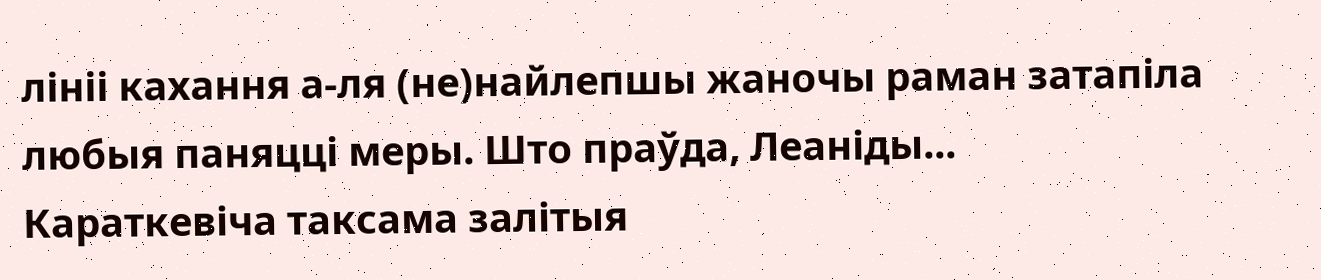лініі кахання а-ля (не)найлепшы жаночы раман затапіла любыя паняцці меры. Што праўда, Леаніды... Караткевіча таксама залітыя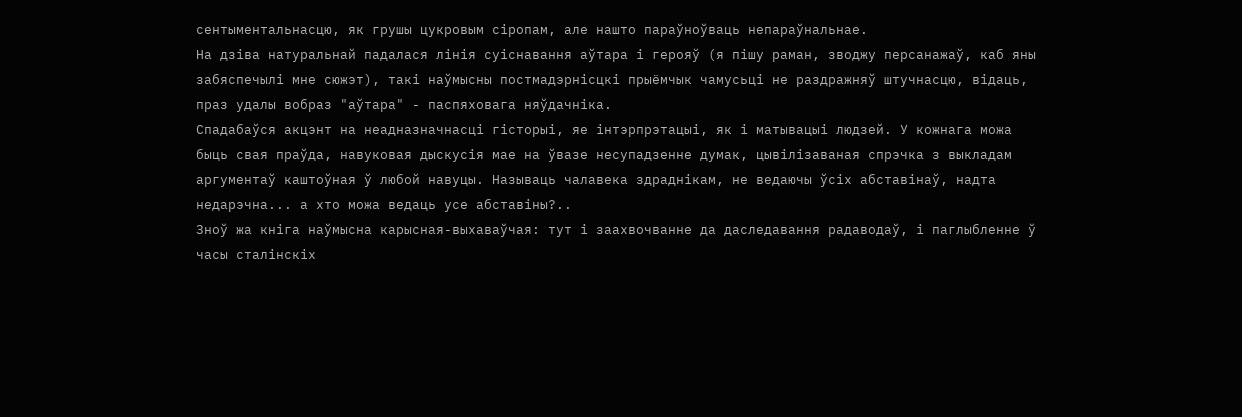сентыментальнасцю, як грушы цукровым сіропам, але нашто параўноўваць непараўнальнае.
На дзіва натуральнай падалася лінія суіснавання аўтара і герояў (я пішу раман, зводжу персанажаў, каб яны забяспечылі мне сюжэт), такі наўмысны постмадэрнісцкі прыёмчык чамусьці не раздражняў штучнасцю, відаць, праз удалы вобраз "аўтара" - паспяховага няўдачніка.
Спадабаўся акцэнт на неадназначнасці гісторыі, яе інтэрпрэтацыі, як і матывацыі людзей. У кожнага можа быць свая праўда, навуковая дыскусія мае на ўвазе несупадзенне думак, цывілізаваная спрэчка з выкладам аргументаў каштоўная ў любой навуцы. Называць чалавека здраднікам, не ведаючы ўсіх абставінаў, надта недарэчна... а хто можа ведаць усе абставіны?..
Зноў жа кніга наўмысна карысная-выхаваўчая: тут і заахвочванне да даследавання радаводаў, і паглыбленне ў часы сталінскіх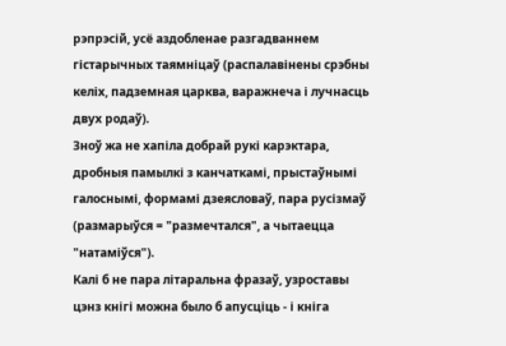рэпрэсій, усё аздобленае разгадваннем гістарычных таямніцаў (распалавінены срэбны келіх, падземная царква, варажнеча і лучнасць двух родаў).
Зноў жа не хапіла добрай рукі карэктара, дробныя памылкі з канчаткамі, прыстаўнымі галоснымі, формамі дзеясловаў, пара русізмаў (размарыўся = "размечтался", а чытаецца "натаміўся").
Калі б не пара літаральна фразаў, узроставы цэнз кнігі можна было б апусціць - і кніга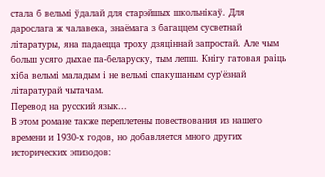стала б вельмі ўдалай для старэйшых школьнікаў. Для дарослага ж чалавека, знаёмага з багаццем сусветнай літаратуры, яна падаецца троху дзяціннай запростай. Але чым больш усяго дыхае па-беларуску, тым лепш. Кнігу гатовая раіць хіба вельмі маладым і не вельмі спакушаным сур'ёзнай літаратурай чытачам.
Перевод на русский язык...
В этом романе также переплетены повествования из нашего времени и 1930-х годов, но добавляется много других исторических эпизодов: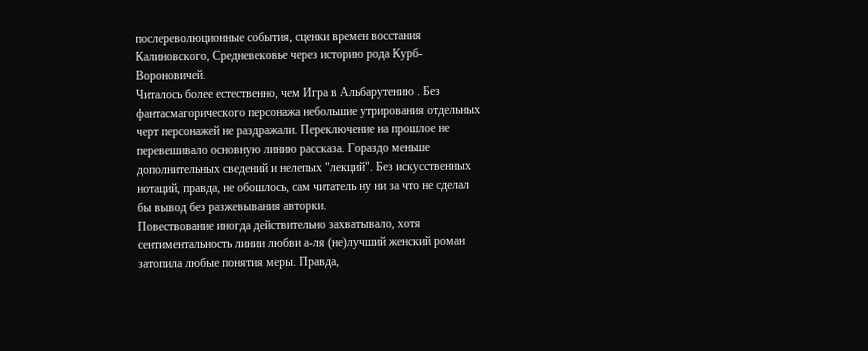послереволюционные события, сценки времен восстания Калиновского, Средневековье через историю рода Курб-Вороновичей.
Читалось более естественно, чем Игра в Альбарутению . Без фантасмагорического персонажа небольшие утрирования отдельных черт персонажей не раздражали. Переключение на прошлое не перевешивало основную линию рассказа. Гораздо меньше дополнительных сведений и нелепых "лекций". Без искусственных нотаций, правда, не обошлось, сам читатель ну ни за что не сделал бы вывод без разжевывания авторки.
Повествование иногда действительно захватывало, хотя сентиментальность линии любви а-ля (не)лучший женский роман затопила любые понятия меры. Правда,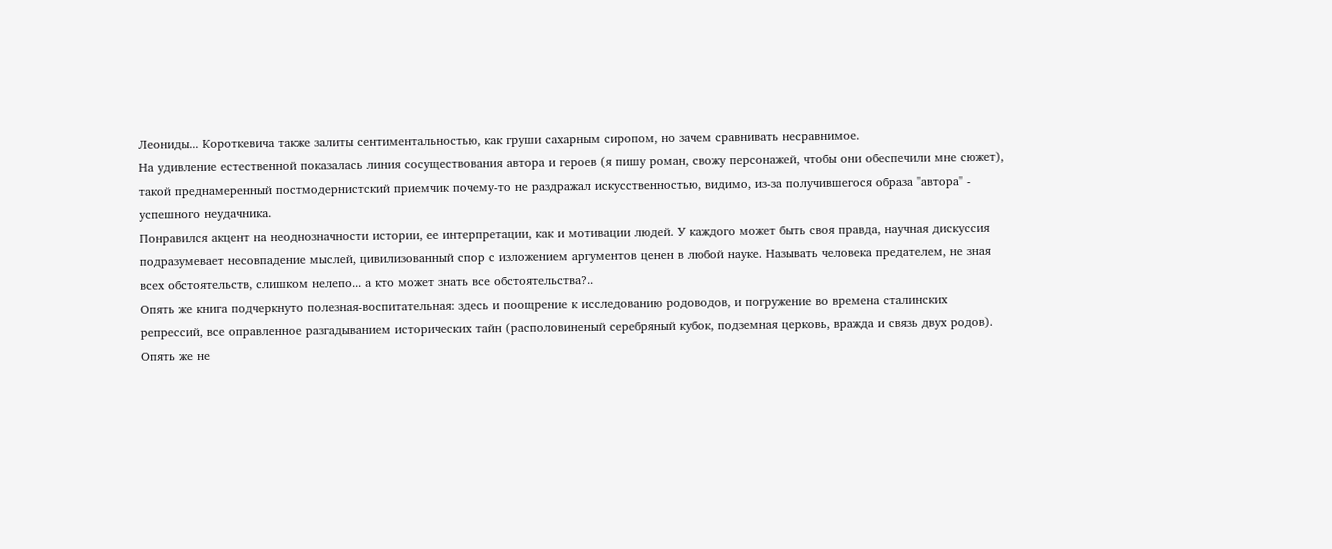Леониды... Короткевича также залиты сентиментальностью, как груши сахарным сиропом, но зачем сравнивать несравнимое.
На удивление естественной показалась линия сосуществования автора и героев (я пишу роман, свожу персонажей, чтобы они обеспечили мне сюжет), такой преднамеренный постмодернистский приемчик почему-то не раздражал искусственностью, видимо, из-за получившегося образа "автора" - успешного неудачника.
Понравился акцент на неоднозначности истории, ее интерпретации, как и мотивации людей. У каждого может быть своя правда, научная дискуссия подразумевает несовпадение мыслей, цивилизованный спор с изложением аргументов ценен в любой науке. Называть человека предателем, не зная всех обстоятельств, слишком нелепо... а кто может знать все обстоятельства?..
Опять же книга подчеркнуто полезная-воспитательная: здесь и поощрение к исследованию родоводов, и погружение во времена сталинских репрессий, все оправленное разгадыванием исторических тайн (располовиненый серебряный кубок, подземная церковь, вражда и связь двух родов).
Опять же не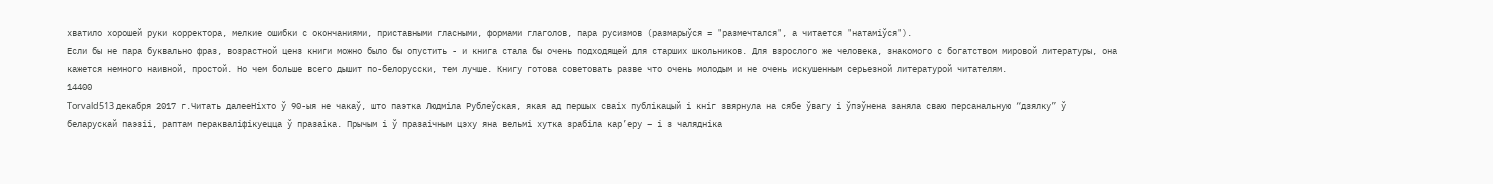хватило хорошей руки корректора, мелкие ошибки с окончаниями, приставными гласными, формами глаголов, пара русизмов (размарыўся = "размечтался", а читается "натаміўся").
Если бы не пара буквально фраз, возрастной ценз книги можно было бы опустить - и книга стала бы очень подходящей для старших школьников. Для взрослого же человека, знакомого с богатством мировой литературы, она кажется немного наивной, простой. Но чем больше всего дышит по-белорусски, тем лучше. Книгу готова советовать разве что очень молодым и не очень искушенным серьезной литературой читателям.
14400
Torvald513 декабря 2017 г.Читать далееНіхто ў 90-ыя не чакаў, што паэтка Людміла Рублеўская, якая ад першых сваіх публікацый і кніг звярнула на сябе ўвагу і ўпэўнена заняла сваю персанальную “дзялку” ў беларускай паэзіі, раптам перакваліфікуецца ў празаіка. Прычым і ў празаічным цэху яна вельмі хутка зрабіла кар’еру – і з чалядніка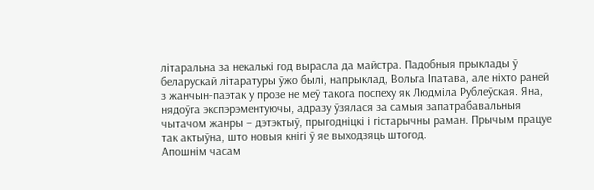літаральна за некалькі год вырасла да майстра. Падобныя прыклады ў беларускай літаратуры ўжо былі, напрыклад, Вольга Іпатава, але ніхто раней з жанчын-паэтак у прозе не меў такога поспеху як Людміла Рублеўская. Яна, нядоўга экспэрэментуючы, адразу ўзялася за самыя запатрабавальныя чытачом жанры – дэтэктыў, прыгодніцкі і гістарычны раман. Прычым працуе так актыўна, што новыя кнігі ў яе выходзяць штогод.
Апошнім часам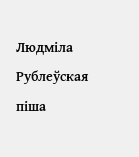Людміла Рублеўская піша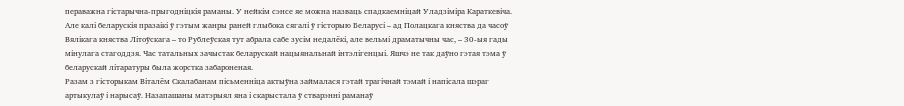пераважна гістарычна-прыгодніцкія раманы. У нейкім сэнсе яе можна назваць спадкаемніцай Уладзіміра Караткевіча. Але калі беларускія празаікі ў гэтым жанры раней глыбока сягалі ў гісторыю Беларусі – ад Полацкага княства да часоў Вялікага княства Літоўскага – то Рублеўская тут абрала сабе зусім недалёкі, але вельмі драматычны час, – 30-ыя гады мінулага стагоддзя. Час татальных зачыстак беларускай нацыянальнай інтэлігенцыі. Яшчэ не так даўно гэтая тэма ў беларускай літаратуры была жорстка забароненая.
Разам з гісторыкам Віталём Скалабанам пісьменніца актыўна займалася гэтай трагічнай тэмай і напісала шэраг артыкулаў і нарысаў. Назапашаны матэрыял яна і скарыстала ў стварэнні раманаў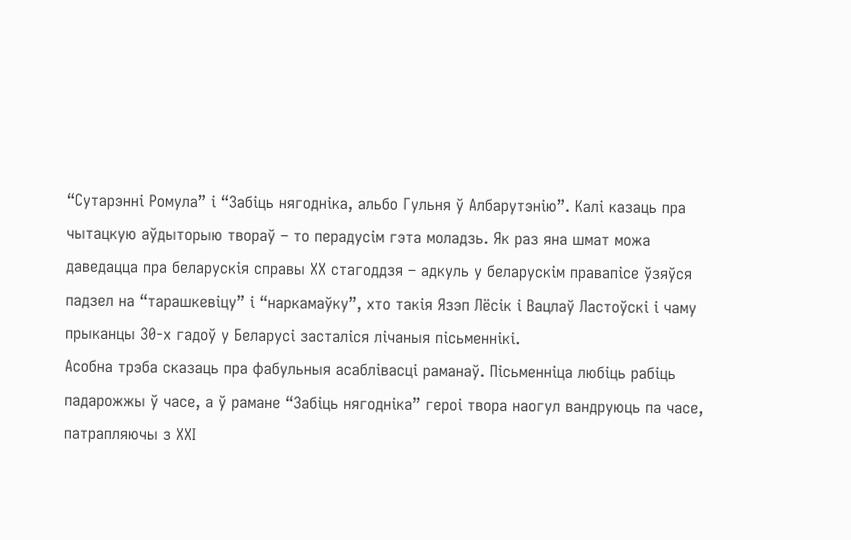“Сутарэнні Ромула” і “Забіць нягодніка, альбо Гульня ў Албарутэнію”. Калі казаць пра чытацкую аўдыторыю твораў – то перадусім гэта моладзь. Як раз яна шмат можа даведацца пра беларускія справы ХХ стагоддзя – адкуль у беларускім правапісе ўзяўся падзел на “тарашкевіцу” і “наркамаўку”, хто такія Язэп Лёсік і Вацлаў Ластоўскі і чаму прыканцы 30-х гадоў у Беларусі засталіся лічаныя пісьменнікі.
Асобна трэба сказаць пра фабульныя асаблівасці раманаў. Пісьменніца любіць рабіць падарожжы ў часе, а ў рамане “Забіць нягодніка” героі твора наогул вандруюць па часе, патрапляючы з ХХІ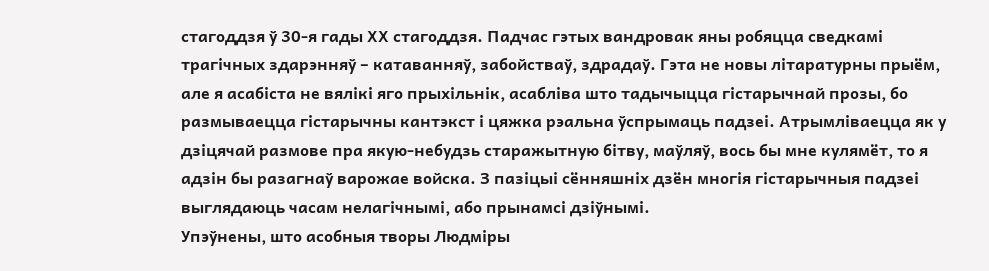стагоддзя ў 30-я гады ХХ стагоддзя. Падчас гэтых вандровак яны робяцца сведкамі трагічных здарэнняў – катаванняў, забойстваў, здрадаў. Гэта не новы літаратурны прыём, але я асабіста не вялікі яго прыхільнік, асабліва што тадычыцца гістарычнай прозы, бо размываецца гістарычны кантэкст і цяжка рэальна ўспрымаць падзеі. Атрымліваецца як у дзіцячай размове пра якую-небудзь старажытную бітву, маўляў, вось бы мне кулямёт, то я адзін бы разагнаў варожае войска. З пазіцыі сённяшніх дзён многія гістарычныя падзеі выглядаюць часам нелагічнымі, або прынамсі дзіўнымі.
Упэўнены, што асобныя творы Людміры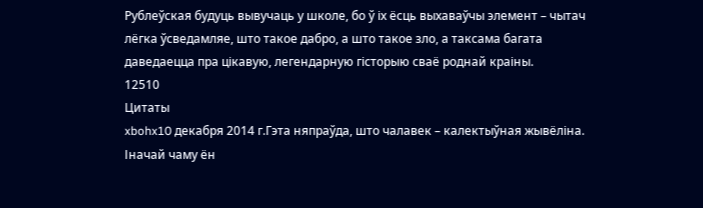Рублеўская будуць вывучаць у школе, бо ў іх ёсць выхаваўчы элемент – чытач лёгка ўсведамляе, што такое дабро, а што такое зло, а таксама багата даведаецца пра цікавую, легендарную гісторыю сваё роднай краіны.
12510
Цитаты
xbohx10 декабря 2014 г.Гэта няпраўда, што чалавек – калектыўная жывёліна. Іначай чаму ён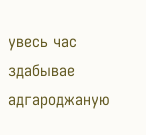увесь час здабывае адгароджаную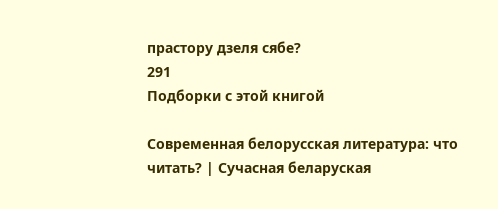прастору дзеля сябе?
291
Подборки с этой книгой

Современная белорусская литература: что читать? | Сучасная беларуская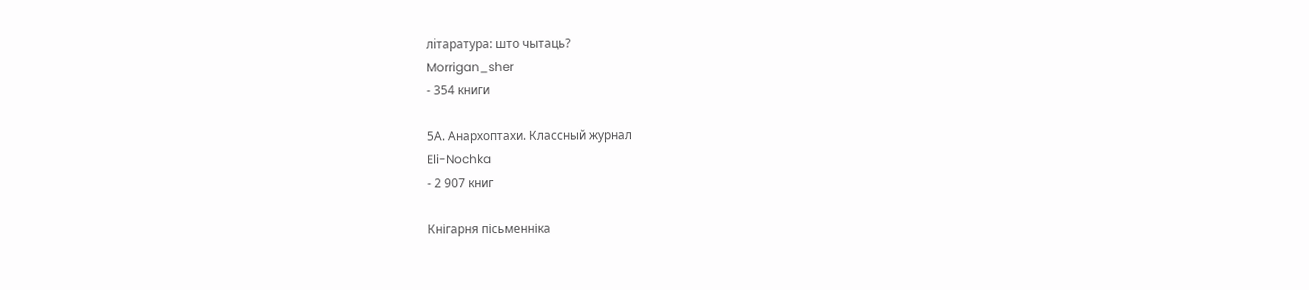лiтаратура: што чытаць?
Morrigan_sher
- 354 книги

5А. Анархоптахи. Классный журнал
Eli-Nochka
- 2 907 книг

Кнігарня пісьменніка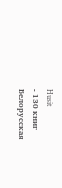Husit
- 130 книг
Белорусская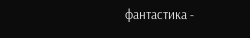фантастика -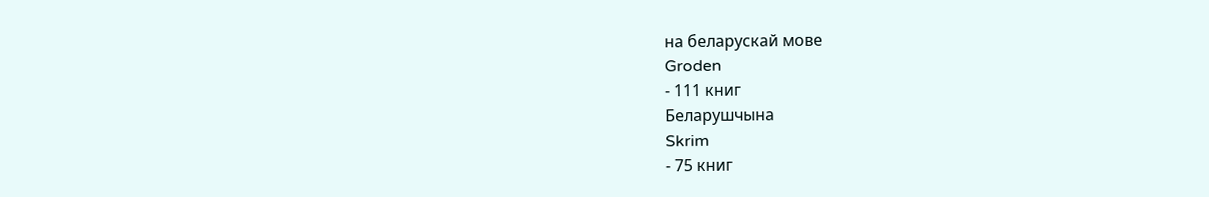на беларускай мове
Groden
- 111 книг
Беларушчына
Skrim
- 75 книг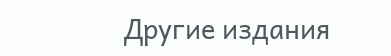Другие издания